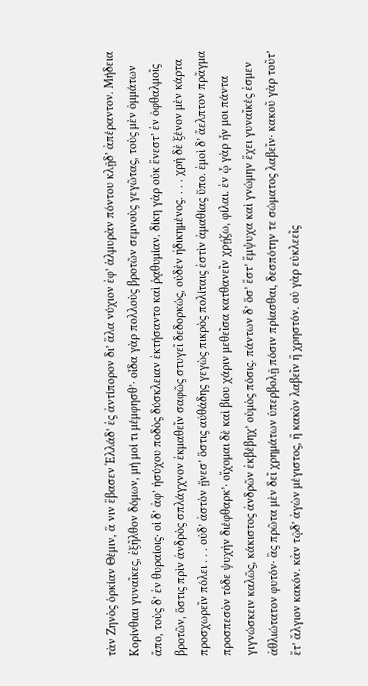τὰν Ζηνὸς ὁρκίαν Θέμιν, ἅ νιν ἔβασεν Ἑλλάδ’ ἐς ἀντίπορον δι’ ἅλα νύχιον ἐφ’ ἁλμυρὰν πόντου κλῇδ’ ἀπέραντον. Μήδεια Κορίνθιαι γυναῖκες, ἐξῆλθον δόμων, μή μοί τι μέμφησθ’· οἶδα γὰρ πολλοὺς βροτῶν σεμνοὺς γεγῶτας, τοὺς μὲν ὀμμάτων ἄπο, τοὺς δ’ ἐν θυραίοις· οἱ δ’ ἀφ’ ἡσύχου ποδὸς δύσκλειαν ἐκτήσαντο καὶ ῥᾳθυμίαν. δίκη γὰρ οὐκ ἔνεστ’ ἐν ὀφθαλμοῖς βροτῶν, ὅστις πρὶν ἀνδρὸς σπλάγχνον ἐκμαθεῖν σαφῶς στυγεῖ δεδορκώς, οὐδὲν ἠδικημένος. . . . χρὴ δὲ ξένον μὲν κάρτα προσχωρεῖν πόλει . . . οὐδ’ ἀστὸν ᾔνεσ’ ὅστις αὐθάδης γεγὼς πικρὸς πολίταις ἐστὶν ἀμαθίας ὕπο. ἐμοὶ δ’ ἄελπτον πρᾶγμα προσπεσὸν τόδε ψυχὴν διέφθαρκ’· οἴχομαι δὲ καὶ βίου χάριν μεθεῖσα κατθανεῖν χρῄζω, φίλαι. ἐν ᾧ γὰρ ἦν μοι πάντα γιγνώσκειν καλῶς, κάκιστος ἀνδρῶν ἐκβέβηχ’ οὑμὸς πόσις. πάντων δ’ ὅσ’ ἔστ’ ἔμψυχα καὶ γνώμην ἔχει γυναῖκές ἐσμεν ἀθλιώτατον φυτόν· ἃς πρῶτα μὲν δεῖ χρημάτων ὑπερβολῇ πόσιν πρίασθαι, δεσπότην τε σώματος λαβεῖν· κακοῦ γὰρ τοῦτ’ ἔτ’ ἄλγιον κακόν. κἀν τῷδ’ ἀγὼν μέγιστος, ἢ κακὸν λαβεῖν ἢ χρηστόν. οὐ γὰρ εὐκλεεῖς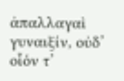ἀπαλλαγαὶ γυναιξίν, οὐδ’ οἷόν τ’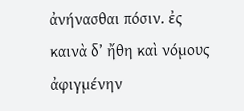ἀνήνασθαι πόσιν. ἐς καινὰ δ’ ἤθη καὶ νόμους ἀφιγμένην